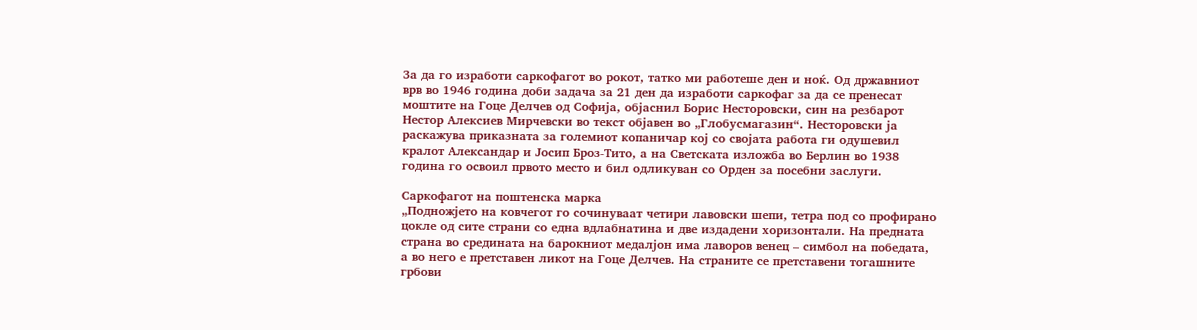За да го изработи саркофагот во рокот, татко ми работеше ден и ноќ. Од државниот врв во 1946 година доби задача за 21 ден да изработи саркофаг за да се пренесат моштите на Гоце Делчев од Софија, објаснил Борис Несторовски, син на резбарот Нестор Алексиев Мирчевски во текст објавен во „Глобусмагазин“. Несторовски ја раскажува приказната за големиот копаничар кој со својата работа ги одушевил кралот Александар и Јосип Броз-Тито, а на Светската изложба во Берлин во 1938 година го освоил првото место и бил одликуван со Орден за посебни заслуги.

Саркофагот на поштенска марка
„Подножјето на ковчегот го сочинуваат четири лавовски шепи, тетра под со профирано цокле од сите страни со една вдлабнатина и две издадени хоризонтали. На предната страна во средината на барокниот медалјон има лаворов венец – симбол на победата, а во него е претставен ликот на Гоце Делчев. На страните се претставени тогашните грбови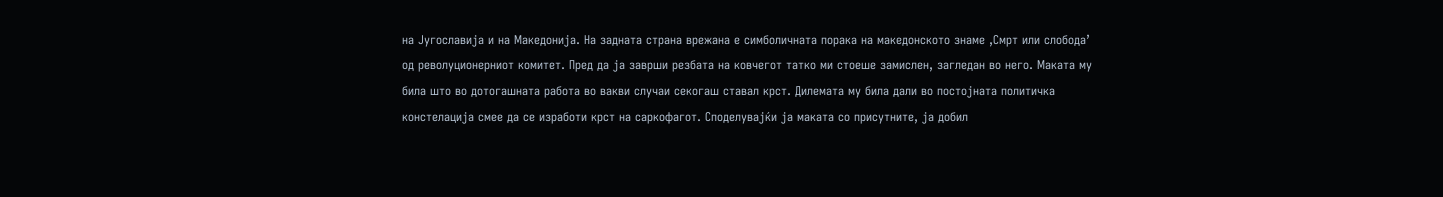на Југославија и на Македонија. На задната страна врежана е симболичната порака на македонското знаме ,Смрт или слобода’ од револуционерниот комитет. Пред да ја заврши резбата на ковчегот татко ми стоеше замислен, загледан во него. Маката му била што во дотогашната работа во вакви случаи секогаш ставал крст. Дилемата му била дали во постојната политичка констелација смее да се изработи крст на саркофагот. Споделувајќи ја маката со присутните, ја добил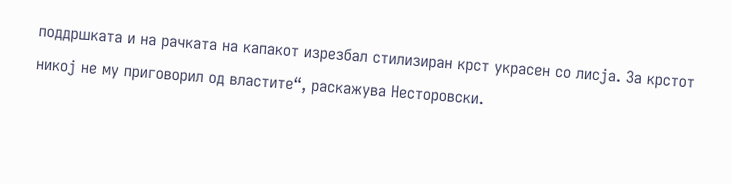поддршката и на рачката на капакот изрезбал стилизиран крст украсен со лисја. За крстот никој не му приговорил од властите“, раскажува Несторовски.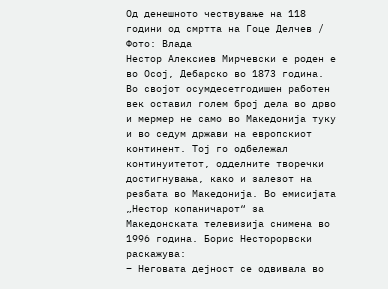Од денешното чествување на 118 години од смртта на Гоце Делчев / Фото: Влада
Нестор Алексиев Мирчевски е роден е во Осој, Дебарско во 1873 година. Во својот осумдесетгодишен работен век оставил голем број дела во дрво и мермер не само во Македонија туку и во седум држави на европскиот континент. Тој го одбележал континуитетот, одделните творечки достигнувања, како и залезот на резбата во Македонија. Во емисијата „Нестор копаничарот“ за Македонската телевизија снимена во 1996 година. Борис Несторорвски раскажува:
– Неговата дејност се одвивала во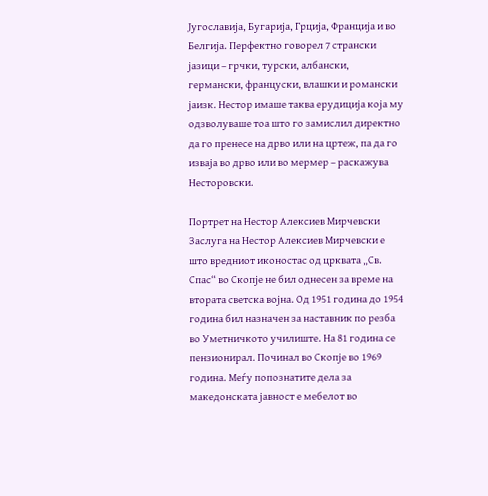Југославија, Бугарија, Грција, Франција и во Белгија. Перфектно говорел 7 странски јазици – грчки, турски, албански, германски, француски, влашки и романски јаизк. Нестор имаше таква ерудиција која му одзволуваше тоа што го замислил директно да го пренесе на дрво или на цртеж, па да го изваја во дрво или во мермер – раскажува Несторовски.

Портрет на Нестор Алексиев Мирчевски
Заслуга на Нестор Алексиев Мирчевски е што вредниот иконостас од црквата „Св. Спас“ во Скопје не бил однесен за време на втората светска војна. Од 1951 година до 1954 година бил назначен за наставник по резба во Уметничкото училиште. На 81 година се пензионирал. Починал во Скопје во 1969 година. Меѓу попознатите дела за македонската јавност е мебелот во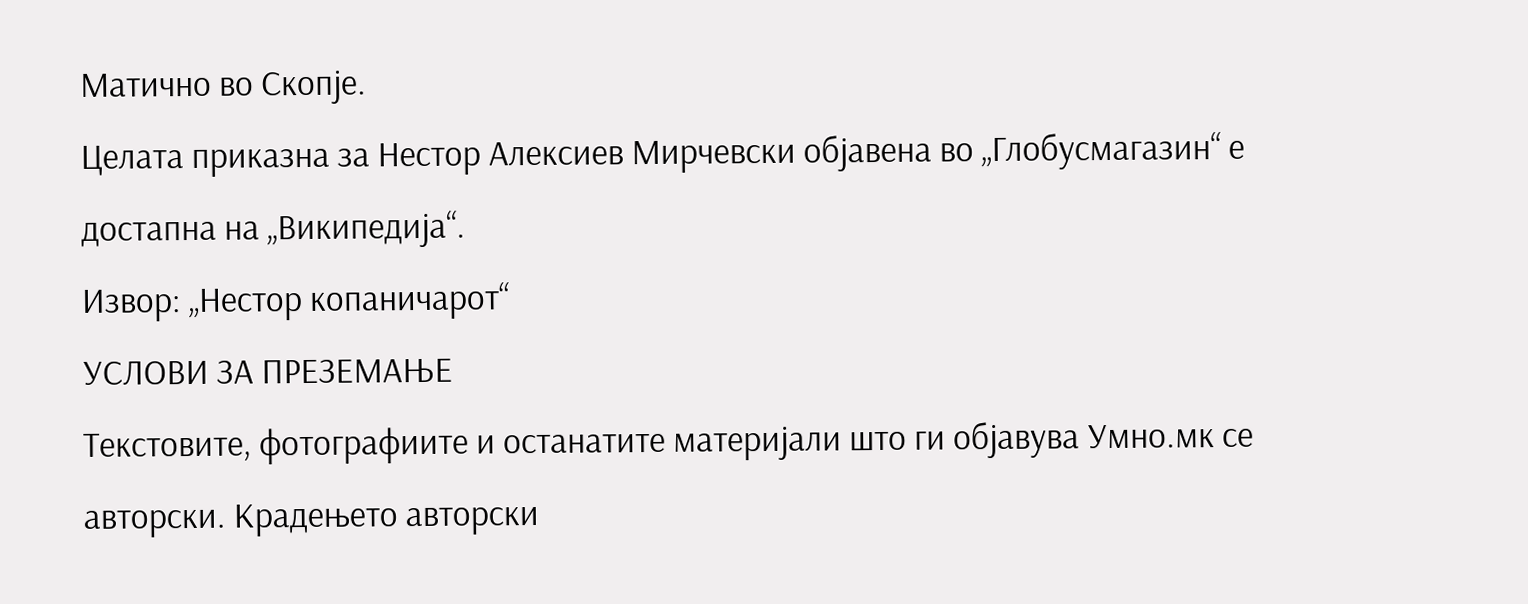Матично во Скопје.
Целата приказна за Нестор Алексиев Мирчевски објавена во „Глобусмагазин“ е достапна на „Википедија“.
Извор: „Нестор копаничарот“
УСЛОВИ ЗА ПРЕЗЕМАЊЕ
Текстовите, фотографиите и останатите материјали што ги објавува Умно.мк се авторски. Крадењето авторски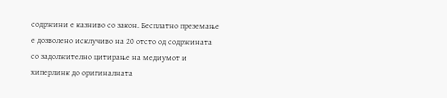содржини е казниво со закон. Бесплатно преземање е дозволено исклучиво на 20 отсто од содржината со задолжително цитирање на медиумот и хиперлинк до оригиналната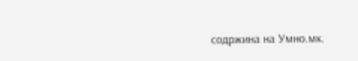содржина на Умно.мк.